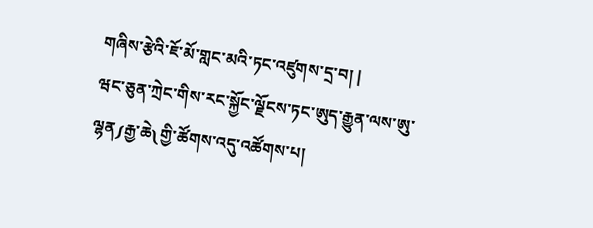གཞིས་རྩེའི་ཇོ་མོ་གླང་མའི་ཏང་འཛུགས་དྲ་བ། |
ཝང་ཅུན་ཀྲེང་གིས་རང་སྐྱོང་ལྗོངས་ཏང་ཨུད་རྒྱུན་ལས་ཨུ་ལྷནརྒྱ༿་ཆེ༾གྱི་ཚོགས་འདུ་འཚོགས་པ།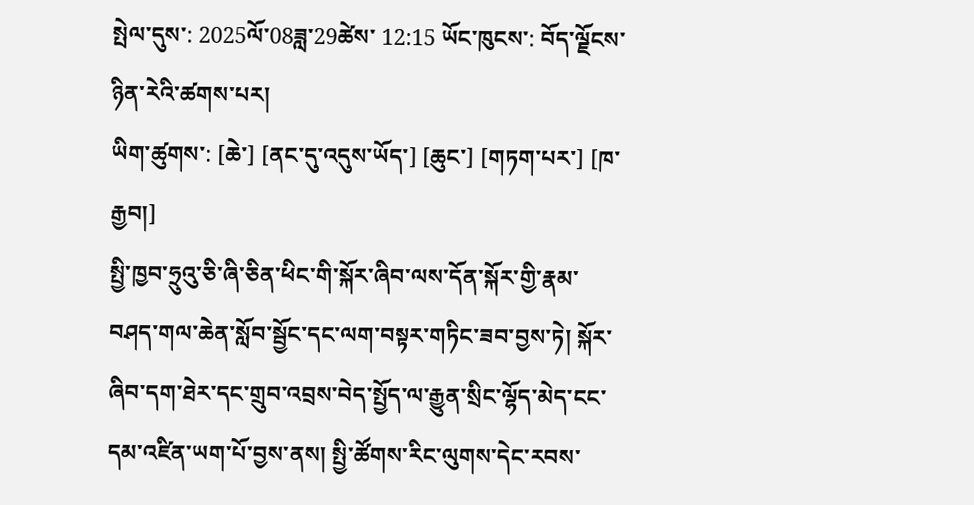སྤེལ་དུས་: 2025ལོ་08ཟླ་29ཚེས་ 12:15 ཡོང་ཁུངས་: བོད་ལྗོངས་ཉིན་རེའི་ཚགས་པར།
ཡིག་ཚུགས་: [ཆེ་] [ནང་དུ་འདུས་ཡོད་] [ཆུང་] [གཏག་པར་] [ཁ་རྒྱབ།]
སྤྱི་ཁྱབ་ཧྲུའུ་ཅི་ཞི་ཅིན་ཕིང་གི་སྐོར་ཞིབ་ལས་དོན་སྐོར་གྱི་རྣམ་བཤད་གལ་ཆེན་སློབ་སྦྱོང་དང་ལག་བསྟར་གཏིང་ཟབ་བྱས་ཏེ། སྐོར་ཞིབ་དག་ཐེར་དང་གྲུབ་འབྲས་བེད་སྤྱོད་ལ་རྒྱུན་སྲིང་ལྷོད་མེད་ངང་དམ་འཛིན་ཡག་པོ་བྱས་ནས། སྤྱི་ཚོགས་རིང་ལུགས་དེང་རབས་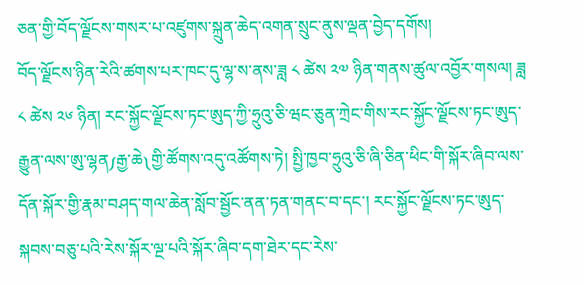ཅན་གྱི་བོད་ལྗོངས་གསར་པ་འཛུགས་སྐྲུན་ཆེད་འགན་སྲུང་ནུས་ལྡན་བྱེད་དགོས།
བོད་ལྗོངས་ཉིན་རེའི་ཚགས་པར་ཁང་དུ་ལྷ་ས་ནས་ཟླ ༨ ཚེས ༢༧ ཉིན་གནས་ཚུལ་འབྱོར་གསལ། ཟླ ༨ ཚེས ༢༦ ཉིན། རང་སྐྱོང་ལྗོངས་ཏང་ཨུད་ཀྱི་ཧྲུའུ་ཅི་ཝང་ཅུན་ཀྲེང་གིས་རང་སྐྱོང་ལྗོངས་ཏང་ཨུད་རྒྱུན་ལས་ཨུ་ལྷནརྒྱ༿་ཆེ༾གྱི་ཚོགས་འདུ་འཚོགས་ཏེ། སྤྱི་ཁྱབ་ཧྲུའུ་ཅི་ཞི་ཅིན་ཕིང་གི་སྐོར་ཞིབ་ལས་དོན་སྐོར་གྱི་རྣམ་བཤད་གལ་ཆེན་སློབ་སྦྱོང་ནན་ཏན་གནང་བ་དང་། རང་སྐྱོང་ལྗོངས་ཏང་ཨུད་སྐབས་བཅུ་པའི་རེས་སྐོར་ལྔ་པའི་སྐོར་ཞིབ་དག་ཐེར་དང་རེས་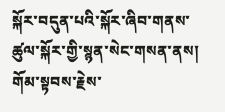སྐོར་བདུན་པའི་སྐོར་ཞིབ་གནས་ཚུལ་སྐོར་གྱི་སྙན་སེང་གསན་ནས། གོམ་སྟབས་རྗེས་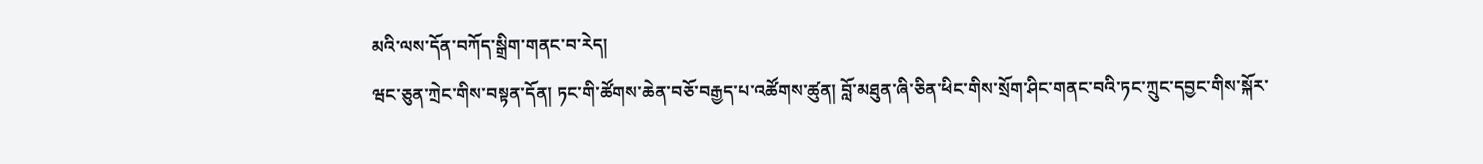མའི་ལས་དོན་བཀོད་སྒྲིག་གནང་བ་རེད།
ཝང་ཅུན་ཀྲེང་གིས་བསྟན་དོན། ཏང་གི་ཚོགས་ཆེན་བཅོ་བརྒྱད་པ་འཚོགས་ཚུན། བློ་མཐུན་ཞི་ཅིན་ཕིང་གིས་སྲོག་ཤིང་གནང་བའི་ཏང་ཀྲུང་དབྱང་གིས་སྐོར་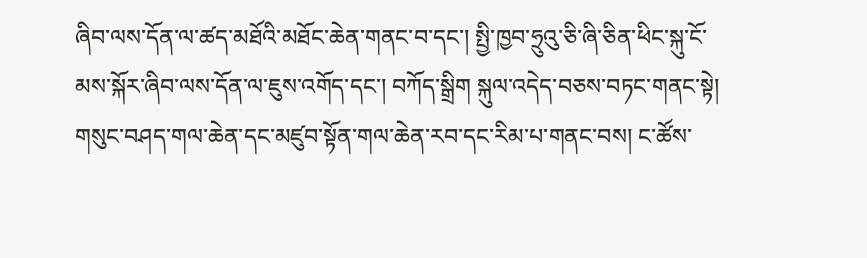ཞིབ་ལས་དོན་ལ་ཚད་མཐོའི་མཐོང་ཆེན་གནང་བ་དང་། སྤྱི་ཁྱབ་ཧྲུའུ་ཅི་ཞི་ཅིན་ཕིང་སྐུ་ངོ་མས་སྐོར་ཞིབ་ལས་དོན་ལ་ཇུས་འགོད་དང་། བཀོད་སྒྲིག སྐུལ་འདེད་བཅས་བཏང་གནང་སྟེ། གསུང་བཤད་གལ་ཆེན་དང་མཛུབ་སྟོན་གལ་ཆེན་རབ་དང་རིམ་པ་གནང་བས། ང་ཚོས་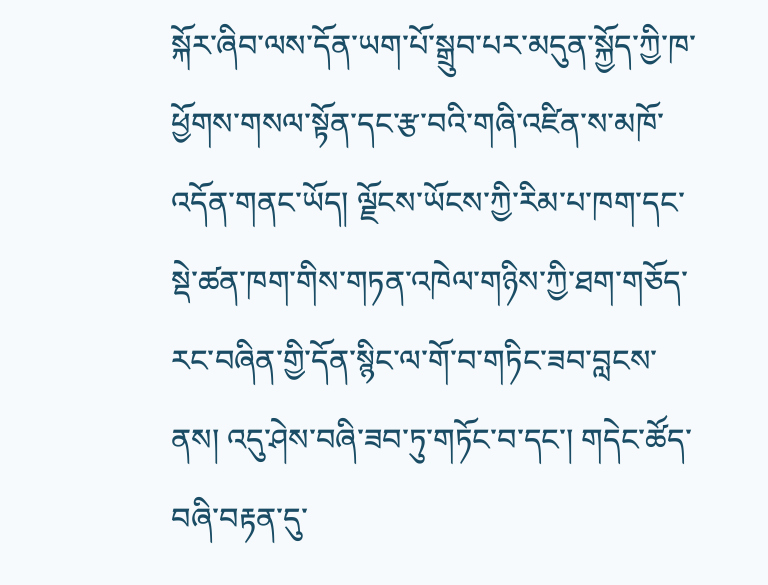སྐོར་ཞིབ་ལས་དོན་ཡག་པོ་སྒྲུབ་པར་མདུན་སྐྱོད་ཀྱི་ཁ་ཕྱོགས་གསལ་སྟོན་དང་རྩ་བའི་གཞི་འཛིན་ས་མཁོ་འདོན་གནང་ཡོད། ལྗོངས་ཡོངས་ཀྱི་རིམ་པ་ཁག་དང་སྡེ་ཚན་ཁག་གིས་གཏན་འཁེལ་གཉིས་ཀྱི་ཐག་གཅོད་རང་བཞིན་གྱི་དོན་སྙིང་ལ་གོ་བ་གཏིང་ཟབ་བླངས་ནས། འདུ་ཤེས་བཞི་ཟབ་ཏུ་གཏོང་བ་དང་། གདེང་ཚོད་བཞི་བརྟན་དུ་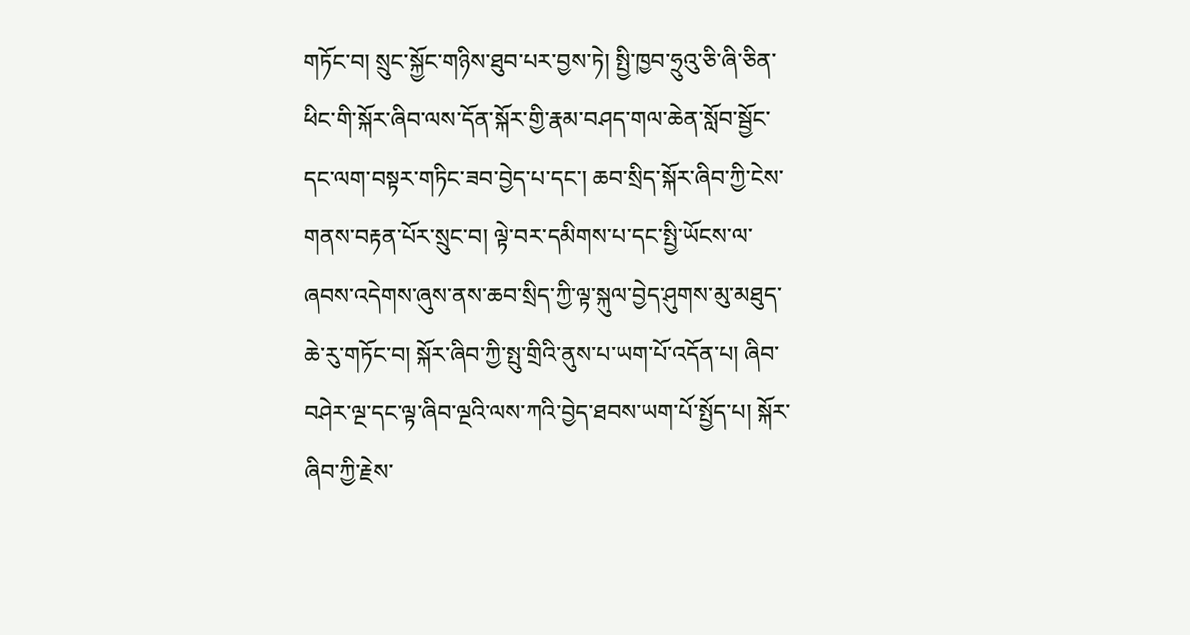གཏོང་བ། སྲུང་སྐྱོང་གཉིས་ཐུབ་པར་བྱས་ཏེ། སྤྱི་ཁྱབ་ཧྲུའུ་ཅི་ཞི་ཅིན་ཕིང་གི་སྐོར་ཞིབ་ལས་དོན་སྐོར་གྱི་རྣམ་བཤད་གལ་ཆེན་སློབ་སྦྱོང་དང་ལག་བསྟར་གཏིང་ཟབ་བྱེད་པ་དང་། ཆབ་སྲིད་སྐོར་ཞིབ་ཀྱི་ངེས་གནས་བརྟན་པོར་སྲུང་བ། ལྟེ་བར་དམིགས་པ་དང་སྤྱི་ཡོངས་ལ་ཞབས་འདེགས་ཞུས་ནས་ཆབ་སྲིད་ཀྱི་ལྟ་སྐུལ་བྱེད་ཤུགས་མུ་མཐུད་ཆེ་རུ་གཏོང་བ། སྐོར་ཞིབ་ཀྱི་སྤུ་གྲིའི་ནུས་པ་ཡག་པོ་འདོན་པ། ཞིབ་བཤེར་ལྔ་དང་ལྟ་ཞིབ་ལྔའི་ལས་ཀའི་བྱེད་ཐབས་ཡག་པོ་སྤྱོད་པ། སྐོར་ཞིབ་ཀྱི་རྗེས་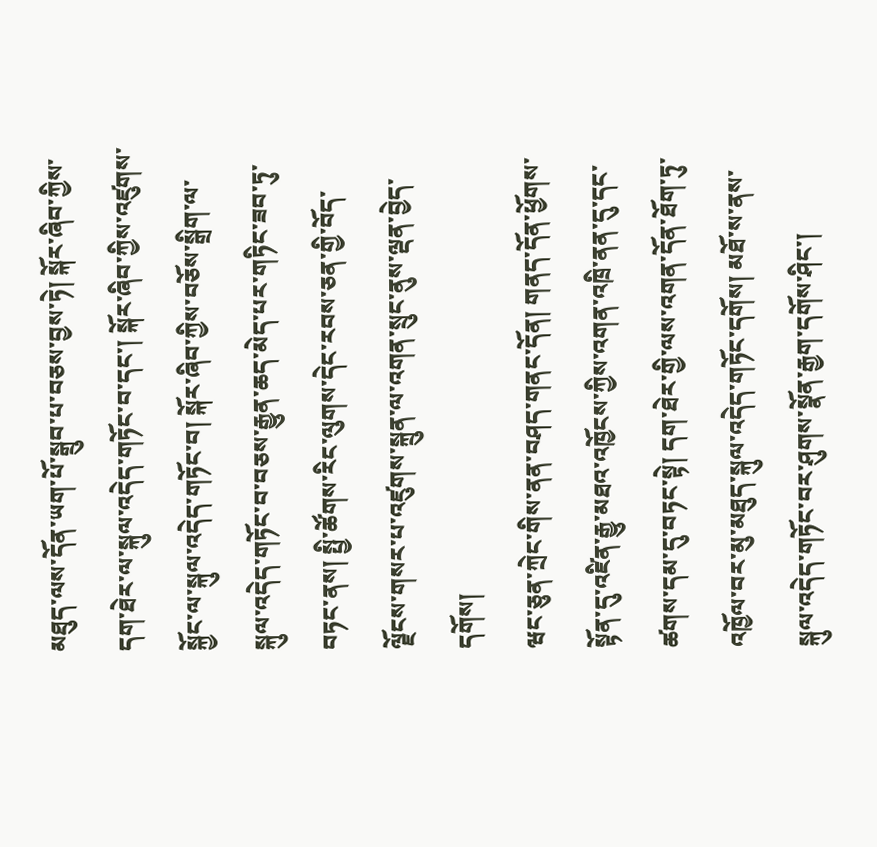མཐུད་ལས་དོན་ཡག་པོ་སྒྲུབ་པ་བཅས་བྱས་ཏེ། སྐོར་ཞིབ་ཀྱིས་དག་ཐེར་ལ་སྐུལ་འདེད་གཏོང་བ་དང་། སྐོར་ཞིབ་ཀྱིས་འཛུགས་སྐྱོང་ལ་སྐུལ་འདེད་གཏོང་བ། སྐོར་ཞིབ་ཀྱིས་བཅོས་སྒྲིག་ལ་སྐུལ་འདེད་གཏོང་བ་བཅས་རྒྱུན་ཆད་མེད་པར་གཏིང་ཟབ་ཏུ་བཏང་ནས། སྤྱི་ཚོགས་རིང་ལུགས་དེང་རབས་ཅན་གྱི་བོད་ལྗོངས་གསར་པ་འཛུགས་སྐྲུན་ལ་འགན་སྲུང་ནུས་ལྡན་བྱེད་དགོས།
ཝང་ཅུན་ཀྲེང་གིས་ནན་བཤད་གནང་དོན། གནད་དོན་ཕྱོགས་སྟོན་དུ་འཛིན་རྒྱུ་མཐའ་འཁྱོངས་ཀྱིས་འགན་འཁྲི་ནན་དུ་དང་ཚགས་དམ་དུ་བཏང་སྟེ། དག་ཐེར་གྱི་ལས་འགན་དོན་ཐོག་ཏུ་འཁྱོལ་བར་མུ་མཐུད་སྐུལ་འདེད་གཏོང་དགོས། མཐོ་ས་ནས་སྐུལ་འདེད་གཏོང་བར་ཤུགས་སྣོན་རྒྱག་དགོས་ཤིང་།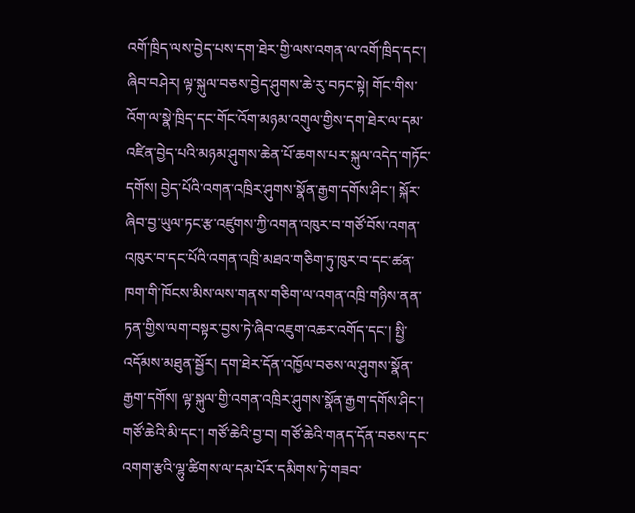འགོ་ཁྲིད་ལས་བྱེད་པས་དག་ཐེར་གྱི་ལས་འགན་ལ་འགོ་ཁྲིད་དང་། ཞིབ་བཤེར། ལྟ་སྐུལ་བཅས་བྱེད་ཤུགས་ཆེ་རུ་བཏང་སྟེ། གོང་གིས་འོག་ལ་སྣེ་ཁྲིད་དང་གོང་འོག་མཉམ་འགུལ་གྱིས་དག་ཐེར་ལ་དམ་འཛིན་བྱེད་པའི་མཉམ་ཤུགས་ཆེན་པོ་ཆགས་པར་སྐུལ་འདེད་གཏོང་དགོས། བྱེད་པོའི་འགན་འཁྲིར་ཤུགས་སྣོན་རྒྱག་དགོས་ཤིང་། སྐོར་ཞིབ་བྱ་ཡུལ་ཏང་རྩ་འཛུགས་ཀྱི་འགན་འཁུར་བ་གཙོ་བོས་འགན་འཁུར་བ་དང་པོའི་འགན་འཁྲི་མཐའ་གཅིག་ཏུ་ཁུར་བ་དང་ཚན་ཁག་གི་ཁོངས་མིས་ལས་གནས་གཅིག་ལ་འགན་འཁྲི་གཉིས་ནན་ཏན་གྱིས་ལག་བསྟར་བྱས་ཏེ་ཞིབ་འཇུག་འཆར་འགོད་དང་། སྤྱི་འདོམས་མཐུན་སྦྱོར། དག་ཐེར་དོན་འཁྱོལ་བཅས་ལ་ཤུགས་སྣོན་རྒྱག་དགོས། ལྟ་སྐུལ་གྱི་འགན་འཁྲིར་ཤུགས་སྣོན་རྒྱག་དགོས་ཤིང་། གཙོ་ཆེའི་མི་དང་། གཙོ་ཆེའི་བྱ་བ། གཙོ་ཆེའི་གནད་དོན་བཅས་དང་འགག་རྩའི་ལྷུ་ཚིགས་ལ་དམ་པོར་དམིགས་ཏེ་གཟབ་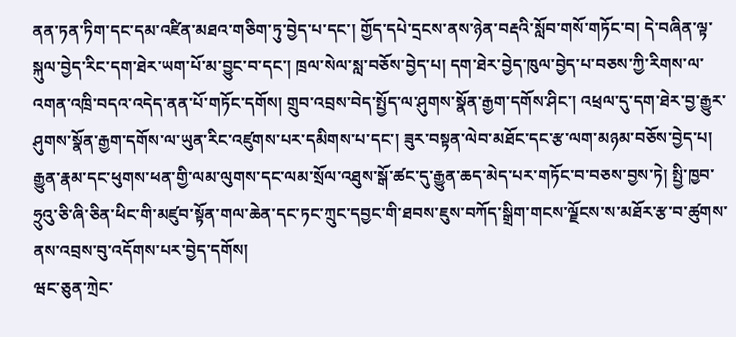ནན་ཏན་ཏིག་དང་དམ་འཛིན་མཐའ་གཅིག་ཏུ་བྱེད་པ་དང་། གྱོད་དཔེ་དྲངས་ནས་ཉེན་བརྡའི་སློབ་གསོ་གཏོང་བ། དེ་བཞིན་ལྟ་སྐུལ་བྱེད་རིང་དག་ཐེར་ཡག་པོ་མ་བྱུང་བ་དང་། ཁྲལ་སེལ་སླ་བཅོས་བྱེད་པ། དག་ཐེར་བྱེད་ཁུལ་བྱེད་པ་བཅས་ཀྱི་རིགས་ལ་འགན་འཁྲི་བདའ་འདེད་ནན་པོ་གཏོང་དགོས། གྲུབ་འབྲས་བེད་སྤྱོད་ལ་ཤུགས་སྣོན་རྒྱག་དགོས་ཤིང་། འཕྲལ་དུ་དག་ཐེར་བྱ་རྒྱུར་ཤུགས་སྣོན་རྒྱག་དགོས་ལ་ཡུན་རིང་འཛུགས་པར་དམིགས་པ་དང་། ཟུར་བསྟན་ལེབ་མཐོང་དང་རྩ་ལག་མཉམ་བཅོས་བྱེད་པ། རྒྱུན་རྣམ་དང་ཕུགས་ཕན་གྱི་ལམ་ལུགས་དང་ལམ་སྲོལ་འཐུས་སྒོ་ཚང་དུ་རྒྱུན་ཆད་མེད་པར་གཏོང་བ་བཅས་བྱས་ཏེ། སྤྱི་ཁྱབ་ཧྲུའུ་ཅི་ཞི་ཅིན་ཕིང་གི་མཛུབ་སྟོན་གལ་ཆེན་དང་ཏང་ཀྲུང་དབྱང་གི་ཐབས་ཇུས་བཀོད་སྒྲིག་གངས་ལྗོངས་ས་མཐོར་རྩ་བ་ཚུགས་ནས་འབྲས་བུ་འདོགས་པར་བྱེད་དགོས།
ཝང་ཅུན་ཀྲེང་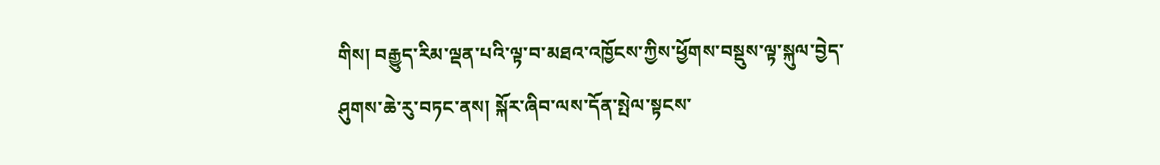གིས། བརྒྱུད་རིམ་ལྡན་པའི་ལྟ་བ་མཐའ་འཁྱོངས་ཀྱིས་ཕྱོགས་བསྡུས་ལྟ་སྐུལ་བྱེད་ཤུགས་ཆེ་རུ་བཏང་ནས། སྐོར་ཞིབ་ལས་དོན་སྤེལ་སྟངས་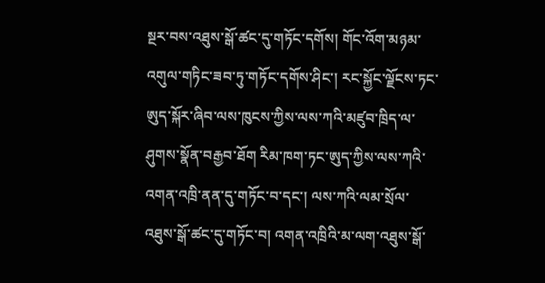སྔར་བས་འཐུས་སྒོ་ཚང་དུ་གཏོང་དགོས། གོང་འོག་མཉམ་འགུལ་གཏིང་ཟབ་ཏུ་གཏོང་དགོས་ཤིང་། རང་སྐྱོང་ལྗོངས་ཏང་ཨུད་སྐོར་ཞིབ་ལས་ཁུངས་ཀྱིས་ལས་ཀའི་མཛུབ་ཁྲིད་ལ་ཤུགས་སྣོན་བརྒྱབ་ཐོག རིམ་ཁག་ཏང་ཨུད་ཀྱིས་ལས་ཀའི་འགན་འཁྲི་ནན་དུ་གཏོང་བ་དང་། ལས་ཀའི་ལམ་སྲོལ་འཐུས་སྒོ་ཚང་དུ་གཏོང་བ། འགན་འཁྲིའི་མ་ལག་འཐུས་སྒོ་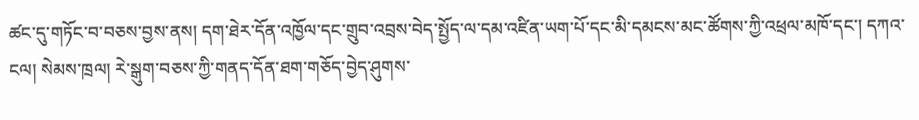ཚང་དུ་གཏོང་བ་བཅས་བྱས་ནས། དག་ཐེར་དོན་འཁྱོལ་དང་གྲུབ་འབྲས་བེད་སྤྱོད་ལ་དམ་འཛིན་ཡག་པོ་དང་མི་དམངས་མང་ཚོགས་ཀྱི་འཕྲལ་མཁོ་དང་། དཀའ་ངལ། སེམས་ཁྲལ། རེ་སྒུག་བཅས་ཀྱི་གནད་དོན་ཐག་གཅོད་བྱེད་ཤུགས་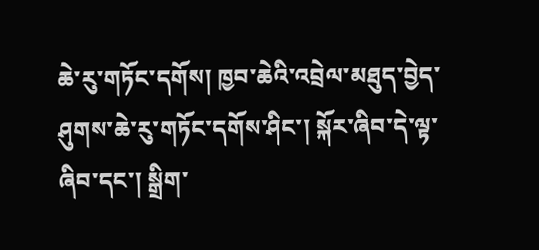ཆེ་རུ་གཏོང་དགོས། ཁྱབ་ཆེའི་འབྲེལ་མཐུད་བྱེད་ཤུགས་ཆེ་རུ་གཏོང་དགོས་ཤིང་། སྐོར་ཞིབ་དེ་ལྟ་ཞིབ་དང་། སྒྲིག་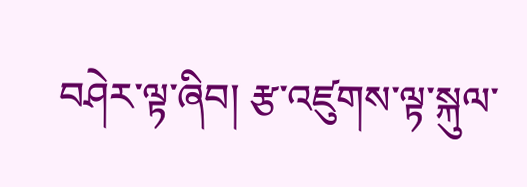བཤེར་ལྟ་ཞིབ། རྩ་འཛུགས་ལྟ་སྐུལ་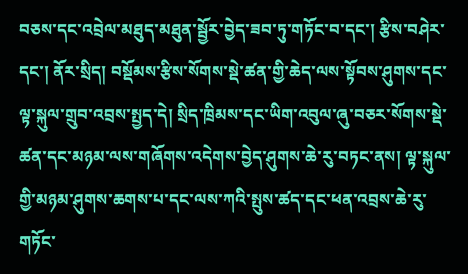བཅས་དང་འབྲེལ་མཐུད་མཐུན་སྦྱོར་བྱེད་ཟབ་ཏུ་གཏོང་བ་དང་། རྩིས་བཤེར་དང་། ནོར་སྲིད། བསྡོམས་རྩིས་སོགས་སྡེ་ཚན་གྱི་ཆེད་ལས་སྟོབས་ཤུགས་དང་ལྟ་སྐུལ་གྲུབ་འབྲས་སྤྱད་དེ། སྲིད་ཁྲིམས་དང་ཡིག་འབུལ་ཞུ་བཅར་སོགས་སྡེ་ཚན་དང་མཉམ་ལས་གཞོགས་འདེགས་བྱེད་ཤུགས་ཆེ་རུ་བཏང་ནས། ལྟ་སྐུལ་གྱི་མཉམ་ཤུགས་ཆགས་པ་དང་ལས་ཀའི་སྤུས་ཚད་དང་ཕན་འབྲས་ཆེ་རུ་གཏོང་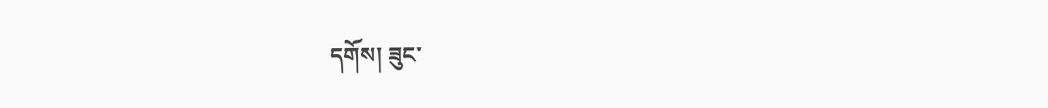དགོས། ཟུང་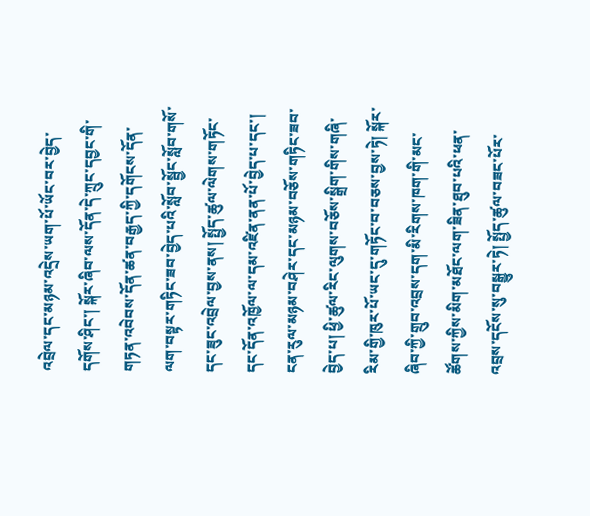འབྲེལ་དང་མཉམ་འདྲེས་ཡག་པོ་ཡོང་བར་བྱེད་དགོས་ཤིང་། སྐོར་ཞིབ་ལས་དོན་དེ་ཀྲུང་དབྱང་གི་གཏན་འབེབས་དོན་ཚན་བརྒྱད་ཀྱི་དགོངས་དོན་ལག་བསྟར་གཏིང་ཟབ་བྱེད་པའི་སློབ་སྦྱོང་སློབ་གསོ་དང་ཟུང་འབྲེལ་བྱས་ནས། སྤྱོད་ཚུལ་ལེགས་གཏོང་དང་དོན་འཁྱོལ་ལ་དམ་འཛིན་ནན་པོ་བྱེད་པ་དང་། ངན་རུལ་མཉམ་བཤེར་དང་མཉམ་བཅོས་གཏིང་ཟབ་བྱེད་པ། ཕྱི་ཚུལ་རིང་ལུགས་བཅོས་སྒྲིག་གིས་གཞི་རིམ་གྱི་ཁུར་པོ་ཡང་དུ་གཏོང་བ་བཅས་བྱས་ཏེ། སྐོར་ཞིབ་ཀྱི་གྲུབ་འབྲས་དག་མི་རིགས་ཁག་གི་མང་ཚོགས་ཀྱིས་མིག་མཐོང་ལག་ཟིན་ཐུབ་པའི་ཕན་འབྲས་དངོས་སུ་བསྒྱུར་ཏེ། སྤྱོད་ཚུལ་བཟང་པོར་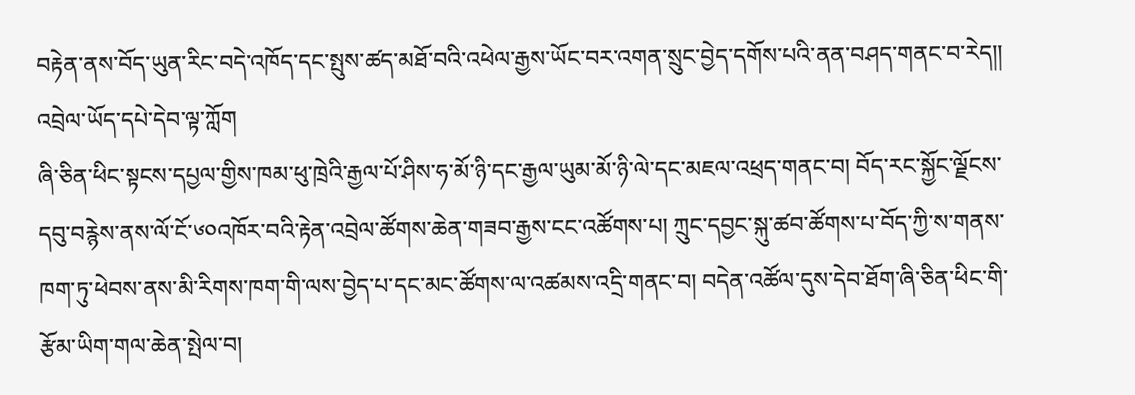བརྟེན་ནས་བོད་ཡུན་རིང་བདེ་འཁོད་དང་སྤུས་ཚད་མཐོ་བའི་འཕེལ་རྒྱས་ཡོང་བར་འགན་སྲུང་བྱེད་དགོས་པའི་ནན་བཤད་གནང་བ་རེད།།
འབྲེལ་ཡོད་དཔེ་དེབ་ལྟ་ཀློག
ཞི་ཅིན་ཕིང་སྟངས་དཔྱལ་གྱིས་ཁམ་ཕུ་ཁྲེའི་རྒྱལ་པོ་ཤིས་ཧ་མོ་ཉི་དང་རྒྱལ་ཡུམ་མོ་ཉི་ལེ་དང་མཇལ་འཕྲད་གནང་བ། བོད་རང་སྐྱོང་ལྗོངས་དབུ་བརྙེས་ནས་ལོ་ངོ་༦༠འཁོར་བའི་རྟེན་འབྲེལ་ཚོགས་ཆེན་གཟབ་རྒྱས་ངང་འཚོགས་པ། ཀྲུང་དབྱང་སྐུ་ཚབ་ཚོགས་པ་བོད་ཀྱི་ས་གནས་ཁག་ཏུ་ཕེབས་ནས་མི་རིགས་ཁག་གི་ལས་བྱེད་པ་དང་མང་ཚོགས་ལ་འཚམས་འདྲི་གནང་བ། བདེན་འཚོལ་དུས་དེབ་ཐོག་ཞི་ཅིན་ཕིང་གི་རྩོམ་ཡིག་གལ་ཆེན་སྤེལ་བ།